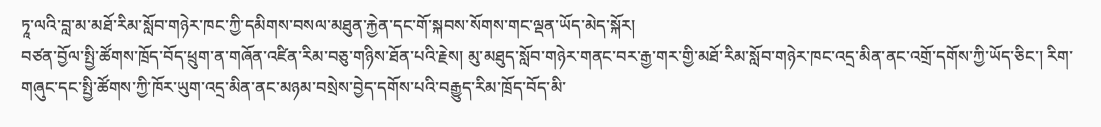ཏཱ་ལའི་བླ་མ་མཐོ་རིམ་སློབ་གཉེར་ཁང་ཀྱི་དམིགས་བསལ་མཐུན་རྐྱེན་དང་གོ་སྐབས་སོགས་གང་ལྡན་ཡོད་མེད་སྐོར།
བཙན་བྱོལ་སྤྱི་ཚོགས་ཁྲོད་བོད་ཕྲུག་ན་གཞོན་འཛིན་རིམ་བཅུ་གཉིས་ཐོན་པའི་རྗེས། མུ་མཐུད་སློབ་གཉེར་གནང་བར་རྒྱ་གར་གྱི་མཐོ་རིམ་སློབ་གཉེར་ཁང་འདྲ་མིན་ནང་འགྲོ་དགོས་ཀྱི་ཡོད་ཅིང་། རིག་གཞུང་དང་སྤྱི་ཚོགས་ཀྱི་ཁོར་ཡུག་འདྲ་མིན་ནང་མཉམ་བསྲེས་བྱེད་དགོས་པའི་བརྒྱུད་རིམ་ཁྲོད་བོད་མི་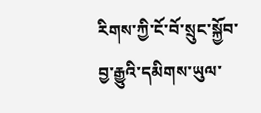རིགས་ཀྱི་ངོ་བོ་སྲུང་སྐྱོབ་བྱ་རྒྱུའི་དམིགས་ཡུལ་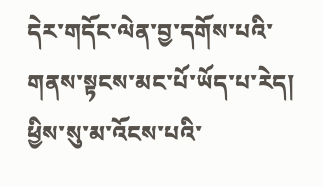དེར་གདོང་ལེན་བྱ་དགོས་པའི་གནས་སྟངས་མང་པོ་ཡོད་པ་རེད། ཕྱིས་སུ་མ་འོངས་པའི་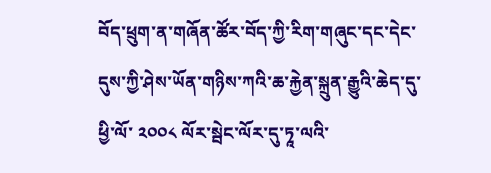བོད་ཕྲུག་ན་གཞོན་ཚོར་བོད་ཀྱི་རིག་གཞུང་དང་དེང་དུས་ཀྱི་ཤེས་ཡོན་གཉིས་ཀའི་ཆ་རྐྱེན་སྐྲུན་རྒྱུའི་ཆེད་དུ་ཕྱི་ལོ་ ༢༠༠༨ ལོར་སྦེང་ལོར་དུ་ཏཱ་ལའི་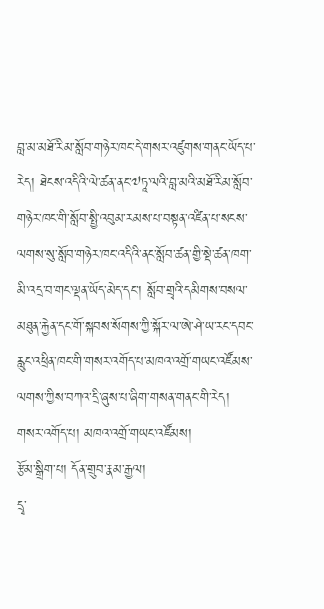བླ་མ་མཐོ་རིམ་སློབ་གཉེར་ཁང་དེ་གསར་འཛུགས་གནང་ཡོད་པ་རེད། ཐེངས་འདིའི་ལེ་ཚན་ནང་༧ཏཱ་ལའི་བླ་མའི་མཐོ་རིམ་སློབ་གཉེར་ཁང་གི་སློབ་སྤྱི་འབུམ་རམས་པ་བསྟན་འཛིན་པ་སངས་ལགས་སུ་སློབ་གཉེར་ཁང་འདིའི་ནང་སློབ་ཚན་གྱི་སྡེ་ཚན་ཁག་མི་འདྲ་བ་གང་ལྡན་ཡོད་མེད་དང་། སློབ་གྲྭའི་དམིགས་བསལ་མཐུན་རྐྱེན་དང་གོ་སྐབས་སོགས་ཀྱི་སྐོར་ལ་ཨེ་ཤེ་ཡ་རང་དབང་རླུང་འཕྲིན་ཁང་གི་གསར་འགོད་པ་མཁའ་འགྲོ་གཡང་འཛོམས་ལགས་ཀྱིས་བཀའ་དྲི་ཞུས་པ་ཞིག་གསན་གནང་གི་རེད།
གསར་འགོད་པ། མཁའ་འགྲོ་གཡང་འཛོམས།
རྩོམ་སྒྲིག་པ། དོན་གྲུབ་རྣམ་རྒྱལ།
དྲྭ་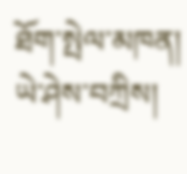ཐོག་སྤེལ་མཁན། ཡེ་ཤེས་བཀྲིས།